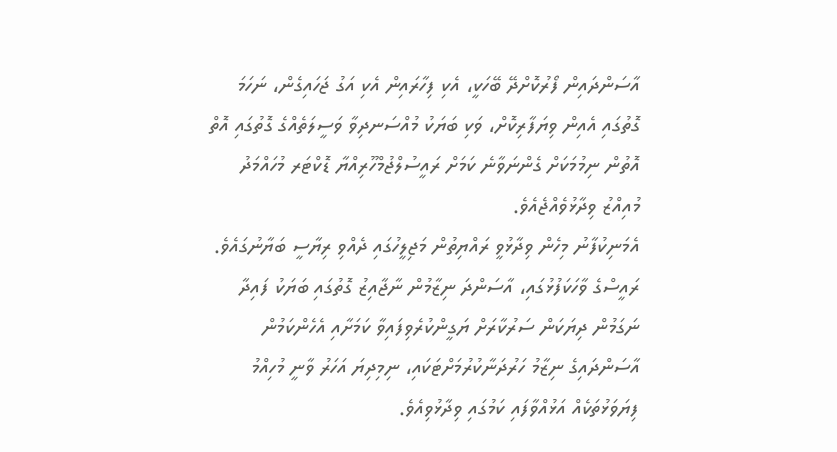އާސަންދައިން ފޯރުކޮށްދޭ ބޭހަކީ، އެކި ފިހާރައިން އެކި އަގު ޖަހައިގެން، ނަހަމަ ގޮތުގައި އެއިން ވިޔަފާރިކޮށް، ވަކި ބަޔަކު މުއްސަނދިވާ ވަސީލަތެއްގެ ގޮތުގައި އޮތް އޮތުން ނިމުމަކަށް ގެންނަވާނެ ކަމަށް ރައީސުލްޖުމްހޫރިއްޔާ ޑޮކްޓަރ މުހައްމަދު މުއިއްޒު ވިދާޅުވެއްޖެއެވެ.
އެމަނިކުފާނު މިހެން ވިދާޅުވީ ރައްޔިތުން މަޖިލީހުގައި ދެއްވި ރިޔާސީ ބަޔާނުގައެވެ.
ރައީސްގެ ވާހަކަފުޅުގައި، އާސަންދަ ނިޒާމުން ނާޖާއިޒު ގޮތުގައި ބަޔަކު ފައިދާ ނަގަމުން ދިޔަކަން ސަރުކާރަށް ޔަގީންކުރެވިފައިވާ ކަމަށާއި އެހެންކަމުން އާސަންދައިގެ ނިޒާމު ހަރުދަނާކުރުމަށްޓަކައި، ނިމިދިޔަ އަހަރު ވާނީ މުހިއްމު ފިޔަވަޅުތަކެއް އަޅުއްވާފައި ކަމުގައި ވިދާޅުވިއެވެ.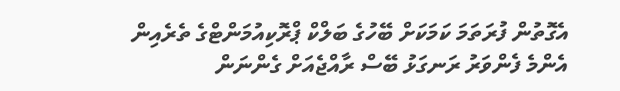އެގޮތުން ފުރަތަމަ ކަމަކަށް ބޭހުގެ ބަލްކް ޕްރޮކިއުމަންޓްގެ ތެރެއިން އެންމެ ފެންވަރު ރަނގަޅު ބޭސް ރާއްޖެއަށް ގެންނަން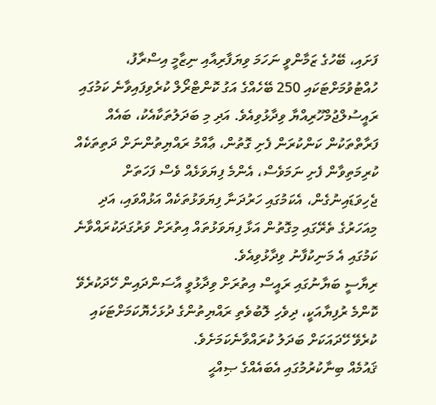ފަށައި، ބޭހުގެ ޒަމާންވީ ނަހަމަ ވިޔަފާރިއާއި ނިޒާމީ އިސްރާފު، ހުއްޓުވުމަށްޓަކައި 250 ބޭހެއްގެ އަގު ކޮންޓްރޯލް ކުރެވިފައިވާނެ ކަމުގައި ރައީސުލްޖުމްހޫރިއްޔާ ވިދާޅުވިއެވެ. އަދި މި ބަދަލުތަކާއެކު، ބައެއް ފަރާތްތަކުން ކަންކުރަން ފެށި ގޮތުން، ޢާއްމު ރައްޔިތުންނަށް ދަތިތަކެއް ކުރިމަތިވާން ފެށި ނަމަވެސް، އެންމެ ފިޔަވަޅެއް ވެސް ފަހަތަށް ޖެހިވަޑައިނުގެން، އެކަމުގައި ހަރުދަނާ ފިޔަވަޅުތަކެއް އަޅުއްވައި، އަދި މިއަހަރުގެ ތެރޭގައި މިގޮތުން އަޅާ ފިޔަވަޅުތައް އިތުރަށް ވަރުގަދަކުރައްވާނެ ކަމުގައި އެ މަނިކުފާނު ވިދާޅުވިއެވެ.
ރިޔާސީ ބަޔާނުގައި ރައީސް އިތުރަށް ވިދާޅުވީ އާސަންދައިން ހޭދަކުރެވޭ ކޮންމެ ރުފިޔާއަކީ، ދިވެހި ލޮބުވެތި ރައްޔިތުންގެ ދުޅަހެޔޮކަމަށްޓަކައި ކުރެވޭ ހޭދައަކަށް ބަދަލު ކުރައްވާނެކަމަށެވެ.
ޤައުމެއް ބިނާކުރުމުގައި އެބައެއްގެ ޞިއްޙީ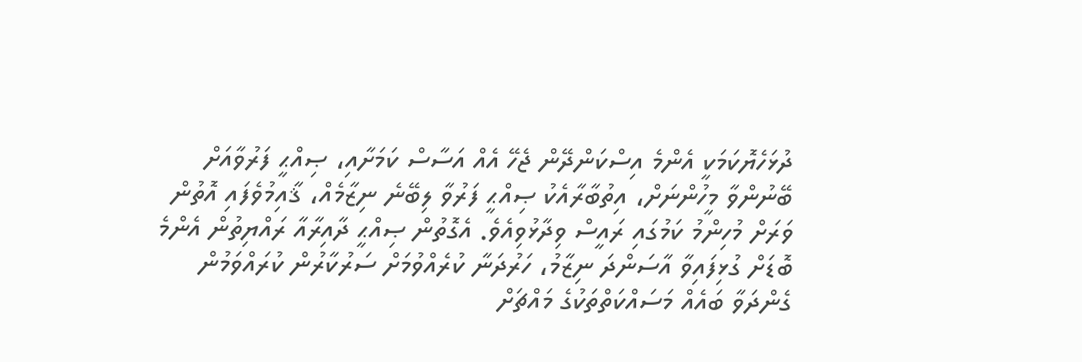ދުޅަހެޔޮކަމަކީ އެންމެ އިސްކަންދޭން ޖެހޭ އެއް އަސާސް ކަމަށާއި، ޞިއްޙީ ފަރުވާއަށް ބޭނުންވާ މީހުންނަށް، އިތުބާރާއެކު ޞިއްޙީ ފަރުވާ ލިބޭނެ ނިޒާމެއް، ޤާއިމުވެފައި އޮތުން ވަރަށް މުހިންމު ކަމުގައި ރައީސް ވިދާޅުވިއެވެ. އެގޮތުން ޞިއްޙީ ދާއިރާއާ ރައްޔިތުން އެންމެ ބޮޑަށް ގުޅިފައިވާ އާސަންދަ ނިޒާމު، ހަރުދަނާ ކުރެއްވުމަށް ސަރުކާރުން ކުރައްވަމުން ގެންދަވާ ބައެއް މަސައްކަތްތަކުގެ މައްޗަށް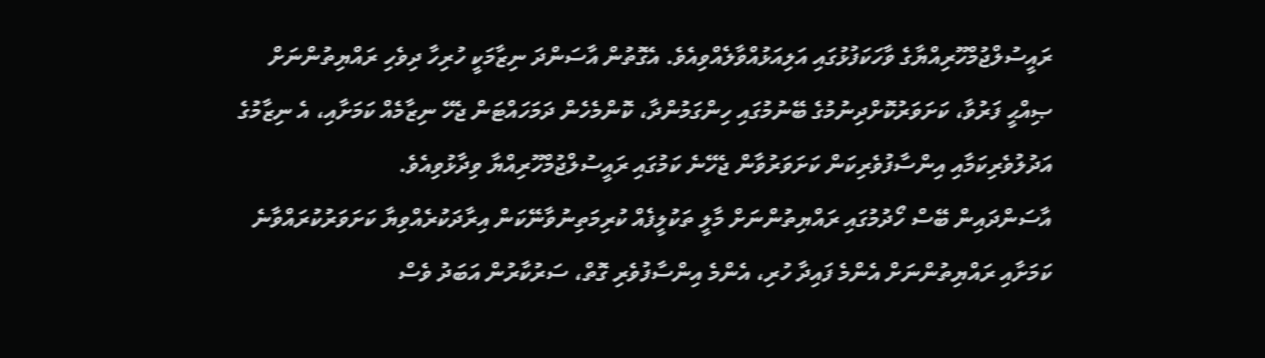ރައީސުލްޖުމްހޫރިއްޔާގެ ވާހަކަފުޅުގައި އަލިއަޅުއްވާލެއްވިއެވެ. އެގޮތުން އާސަންދަ ނިޒާމަކީ ހުރިހާ ދިވެހި ރައްޔިތުންނަށް ޞިއްޙީ ފަރުވާ، ކަށަވަރުކޮށްދިނުމުގެ ބޭނުމުގައި ހިންގަމުންދާ، ކޮންމެހެން ދަމަހައްޓަން ޖެހޭ ނިޒާމެއް ކަމަށާއި، އެ ނިޒާމުގެ އަދުލުވެރިކަމާއި އިންސާފުވެރިކަން ކަށަވަރުވާން ޖެހޭނެ ކަމުގައި ރައީސުލްޖުމްހޫރިއްޔާ ވިދާޅުވިއެވެ.
އާސަންދައިން ބޭސް ހޯދުމުގައި ރައްޔިތުންނަށް މާލީ ތަކުލީފެއް ކުރިމަތިނުވާނޭކަން އިރާދަކުރެއްވިޔާ ކަށަވަރުކުރައްވާނެ ކަމަށާއި ރައްޔިތުންނަށް އެންމެ ފައިދާ ހުރި، އެންމެ އިންސާފުވެރި ގޮތް، ސަރުކާރުން އަބަދު ވެސް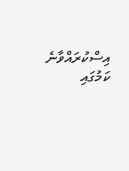އިސްކުރައްވާނެ ކަމުގައި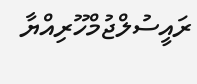ރައީސުލްޖުމްހޫރިއްޔާ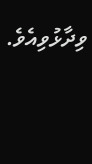ވިދާޅުވިއެވެ.